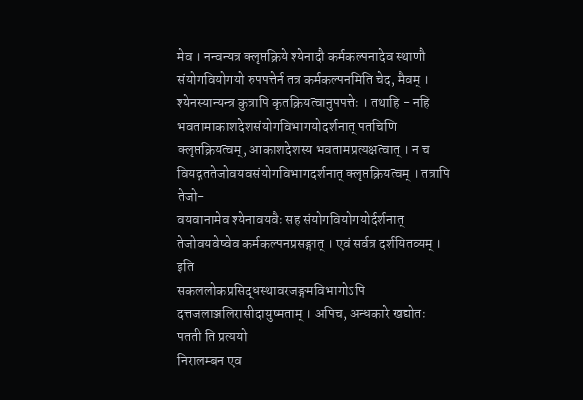मेव । नन्वन्यत्र क्लृप्तक्रिये श्येनादौ कर्मकल्पनादेव स्थाणौ संयोगवियोगयो रुपपत्तेर्न तत्र कर्मकल्पनमिति चेद, मैवम् । श्येनस्यान्यन्त्र कुत्रापि कृतक्रियत्वानुपपत्तेः । तथाहि - नहि
भवतामाकाशदेशसंयोगविभागयोदर्शनात् पतचिणि क्लृप्तक्रियत्वम्, आकाशदेशस्य भवतामप्रत्यक्षत्वात् । न च वियद्गततेजोवयवसंयोगविभागदर्शनात् क्लृप्तक्रियत्वम् । तत्रापि तेजो-
वयवानामेव श्येनावयवैः सह संयोगवियोगयोर्दर्शनात् तेजोवयवेष्वेव कर्मकल्पनप्रसङ्गात् । एवं सर्वत्र दर्शयितव्यम् । इति
सकललोकप्रसिद्धस्थावरजङ्गमविभागोऽपि दत्तजलाञ्जलिरासीदायुष्मताम् । अपिच, अन्धकारे खद्योतः पतती ति प्रत्ययो
निरालम्बन एव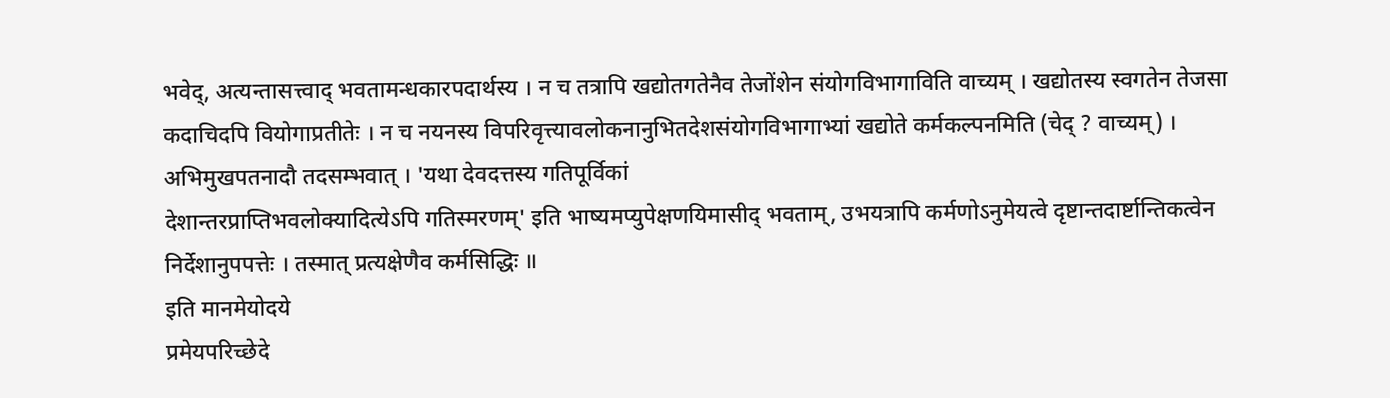भवेद्, अत्यन्तासत्त्वाद् भवतामन्धकारपदार्थस्य । न च तत्रापि खद्योतगतेनैव तेजोंशेन संयोगविभागाविति वाच्यम् । खद्योतस्य स्वगतेन तेजसा कदाचिदपि वियोगाप्रतीतेः । न च नयनस्य विपरिवृत्त्यावलोकनानुभितदेशसंयोगविभागाभ्यां खद्योते कर्मकल्पनमिति (चेद् ? वाच्यम्) । अभिमुखपतनादौ तदसम्भवात् । 'यथा देवदत्तस्य गतिपूर्विकां
देशान्तरप्राप्तिभवलोक्यादित्येऽपि गतिस्मरणम्' इति भाष्यमप्युपेक्षणयिमासीद् भवताम्, उभयत्रापि कर्मणोऽनुमेयत्वे दृष्टान्तदार्ष्टान्तिकत्वेन निर्देशानुपपत्तेः । तस्मात् प्रत्यक्षेणैव कर्मसिद्धिः ॥
इति मानमेयोदये
प्रमेयपरिच्छेदे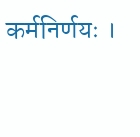कर्मनिर्णयः ।